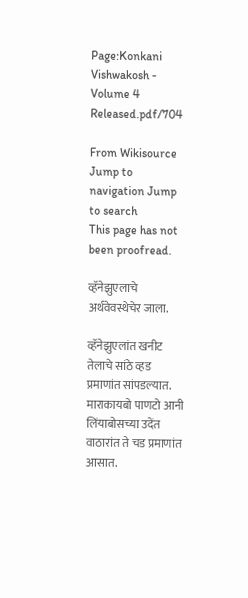Page:Konkani Vishwakosh - Volume 4 Released.pdf/704

From Wikisource
Jump to navigation Jump to search
This page has not been proofread.

व्हॅनेझुएलाचे अर्थवेवस्थेचेर जाला.

व्हॅनेझुएलांत खनीट तेलाचे सांठे व्हड प्रमाणांत सांपडल्यात. माराकायबो पाणटो आनी लिंयाबोसच्या उदेंत वाठारांत ते चड प्रमाणांत आसात.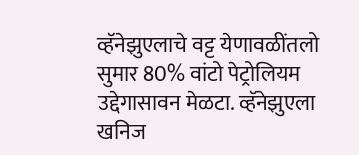व्हॅनेझुएलाचे वट्ट येणावळींतलो सुमार 80% वांटो पेट्रोलियम उद्देगासावन मेळटा. व्हॅनेझुएला खनिज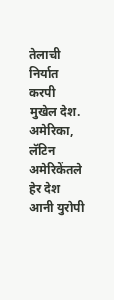तेलाची निर्यात करपी मुखेल देश. अमेरिका, लॅटिन अमेरिकेंतले हेर देश आनी युरोपी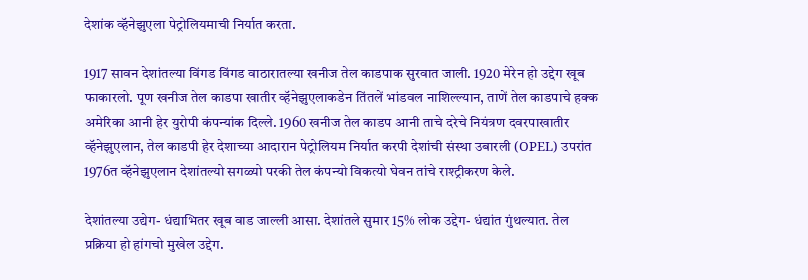देशांक व्हॅनेझुएला पेट्रोलियमाची निर्यात करता.

1917 सावन देशांतल्या विंगड विंगड वाठारातल्या खनीज तेल काडपाक सुरवात जाली. 1920 मेरेन हो उद्देग खूब फाकारलो. पूण खनीज तेल काडपा खातीर व्हॅनेझुएलाकडेन तिंतलें भांडवल नाशिल्ल्यान, ताणें तेल काडपाचे हक्क अमेरिका आनी हेर युरोपी कंपन्यांक दिल्ले. 1960 खनीज तेल काडप आनी ताचे दरेचे नियंत्रण दवरपाखातीर व्हॅनेझुएलान, तेल काडपी हेर देशाच्या आदारान पेट्रोलियम निर्यात करपी देशांची संस्था उबारली (OPEL) उपरांत 1976त व्हॅनेझुएलान देशांतल्यो सगळ्यो परकी तेल कंपन्यो विकत्यो घेवन तांचे राश्ट्रीकरण केले.

देशांतल्या उद्येग- धंद्याभितर खूब वाड जाल्ली आसा. देशांतले सुमार 15% लोक उद्देग- धंद्यांत गुंथल्यात. तेल प्रक्रिया हो हांगचो मुखेल उद्देग.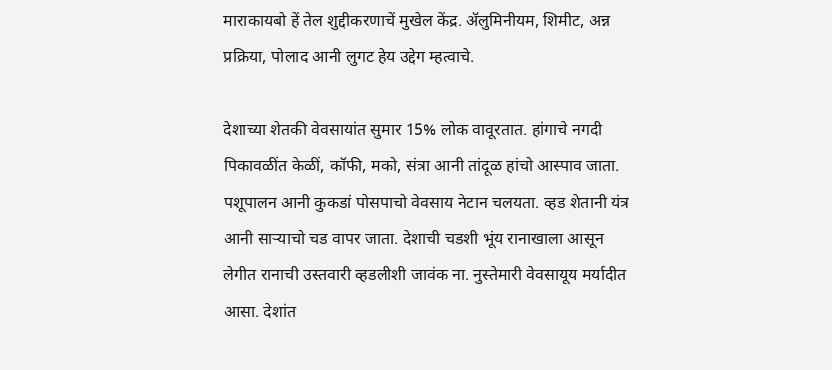माराकायबो हें तेल शुद्दीकरणाचें मुखेल केंद्र. ॲलुमिनीयम, शिमीट, अन्न प्रक्रिया, पोलाद आनी लुगट हेय उद्देग म्हत्वाचे.

देशाच्या शेतकी वेवसायांत सुमार 15% लोक वावूरतात. हांगाचे नगदी पिकावळींत केळीं, कॉफी, मको, संत्रा आनी तांदूळ हांचो आस्पाव जाता. पशूपालन आनी कुकडां पोसपाचो वेवसाय नेटान चलयता. व्हड शेतानी यंत्र आनी साऱ्याचो चड वापर जाता. देशाची चडशी भूंय रानाखाला आसून लेगीत रानाची उस्तवारी व्हडलीशी जावंक ना. नुस्तेमारी वेवसायूय मर्यादीत आसा. देशांत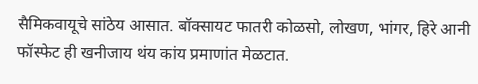सैमिकवायूचे सांठेय आसात. बॉक्सायट फातरी कोळसो, लोखण, भांगर, हिरे आनी फॉस्फेट ही खनीजाय थंय कांय प्रमाणांत मेळटात.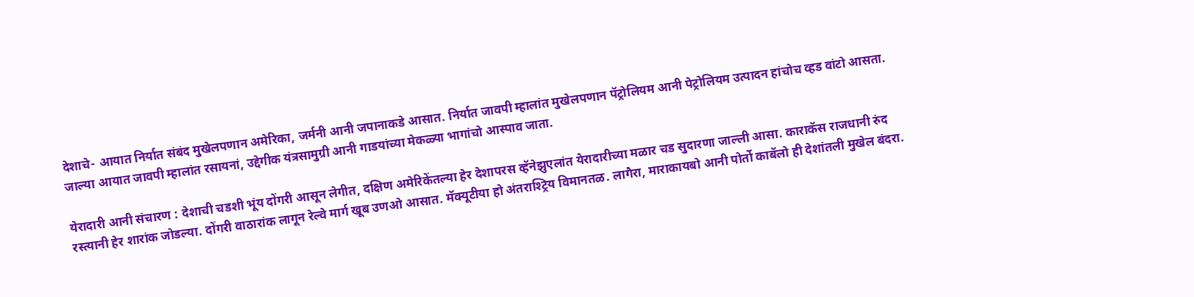देशाचे- आयात निर्यात संबंद मुखेलपणान अमेरिका, जर्मनी आनी जपानाकडे आसात. निर्यात जावपी म्हालांत मुखेलपणान पॅट्रोलियम आनी पेट्रोलियम उत्पादन हांचोच व्हड वांटो आसता. जाल्या आयात जावपी म्हालांत रसायनां, उद्देगीक यंत्रसामुग्री आनी गाडयांच्या मेकळ्या भागांचो आस्पाव जाता.

येरादारी आनी संचारण : देशाची चडशी भूंय दोंगरी आसून लेगीत, दक्षिण अमेरिकेंतल्या हेर देशापरस व्हॅनेझुएलांत येरादारीच्या मळार चड सुदारणा जाल्ली आसा. काराकॅस राजधानी रुंद रस्त्यानी हेर शारांक जोडल्या. दोंगरी वाठारांक लागून रेल्वे मार्ग खूब उणओ आसात. मॅक्यूटीया हो अंतराश्ट्रिय विमानतळ. लागैरा, माराकायबो आनी पोर्तो काबॅलो ही देशांतली मुखेल बंदरा.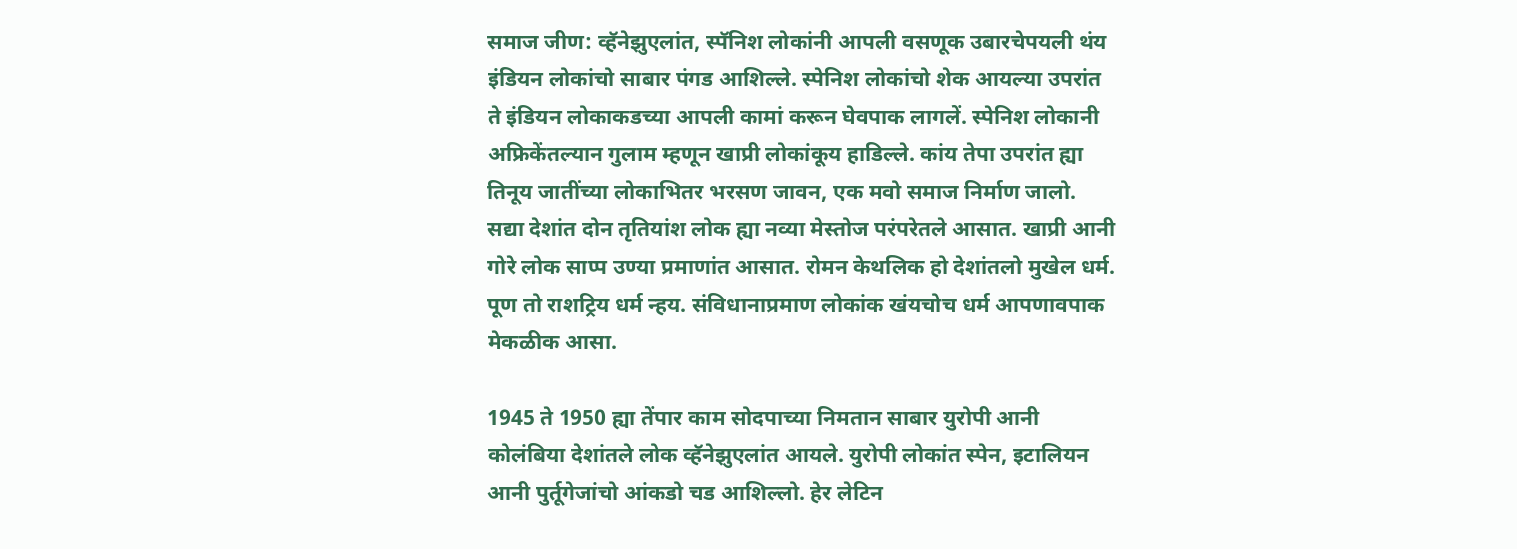समाज जीण: व्हॅनेझुएलांत, स्पॅनिश लोकांनी आपली वसणूक उबारचेपयली थंय इंडियन लोकांचो साबार पंगड आशिल्ले. स्पेनिश लोकांचो शेक आयल्या उपरांत ते इंडियन लोकाकडच्या आपली कामां करून घेवपाक लागलें. स्पेनिश लोकानी अफ्रिकेंतल्यान गुलाम म्हणून खाप्री लोकांकूय हाडिल्ले. कांय तेपा उपरांत ह्या तिनूय जातींच्या लोकाभितर भरसण जावन, एक मवो समाज निर्माण जालो. सद्या देशांत दोन तृतियांश लोक ह्या नव्या मेस्तोज परंपरेतले आसात. खाप्री आनी गोरे लोक साप्प उण्या प्रमाणांत आसात. रोमन केथलिक हो देशांतलो मुखेल धर्म. पूण तो राशट्रिय धर्म न्हय. संविधानाप्रमाण लोकांक खंयचोच धर्म आपणावपाक मेकळीक आसा.

1945 ते 1950 ह्या तेंपार काम सोदपाच्या निमतान साबार युरोपी आनी कोलंबिया देशांतले लोक व्हॅनेझुएलांत आयले. युरोपी लोकांत स्पेन, इटालियन आनी पुर्तूगेजांचो आंकडो चड आशिल्लो. हेर लेटिन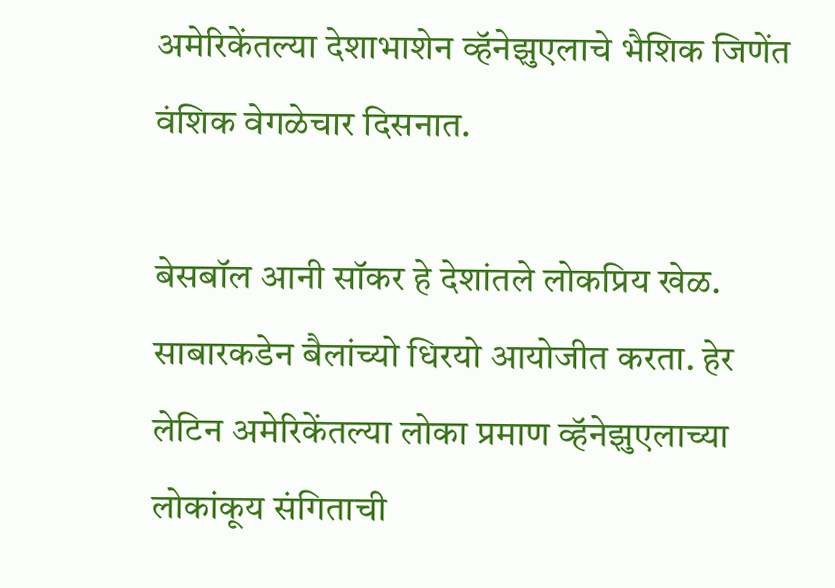अमेरिकेंतल्या देशाभाशेन व्हॅनेझुएलाचे भैशिक जिणेंत वंशिक वेगळेचार दिसनात.

बेसबॉल आनी सॉकर हे देशांतले लोकप्रिय खेळ. साबारकडेन बैलांच्यो धिरयो आयोजीत करता. हेर लेटिन अमेरिकेंतल्या लोका प्रमाण व्हॅनेझुएलाच्या लोकांकूय संगिताची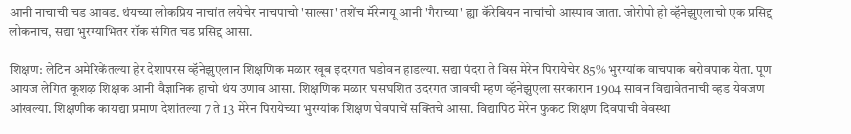आनी नाचाची चड आवड. थंयच्या लोकप्रिय नाचांत लयेचेर नाचपाचो 'साल्सा' तशेंच मॅरेन्गयू आनी 'गैराच्या' ह्या कॅरेबियन नाचांचो आस्पाव जाता. जोरोपो हो व्हॅनेझुएलाचो एक प्रसिद्द लोकनाच, सद्या भुरग्याभितर रॉक संगित चड प्रसिद्द आसा.

शिक्षण: लेटिन अमेरिकेंतल्या हेर देशापरस व्हॅनेझुएलान शिक्षणिक मळार खूब इदरगत घडोवन हाडल्या. सद्या पंदरा ते विस मेरेन पिरायेचेर 85% भुरग्यांक वाचपाक बरोवपाक येता. पूण आयज लेगित कूशऴ शिक्षक आनी वैज्ञानिक हाचो थंय उणाव आसा. शिक्षणिक मळार घसघशित उदरगत जावची म्हण व्हॅनेझुएला सरकारान 1904 सावन विद्यावेतनाची व्हड येवजण आंखल्या. शिक्षणीक कायद्या प्रमाण देशांतल्या 7 ते 13 मेरेन पिरायेच्या भुरग्यांक शिक्षण घेवपाचें सक्तिचे आसा. विद्यापिठ मेरेन फुकट शिक्षण दिवपाची वेवस्था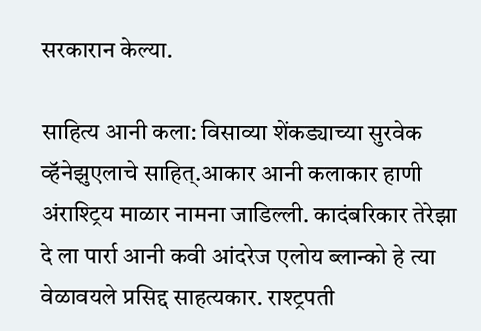सरकारान केल्या.

साहित्य आनी कला: विसाव्या शेंकड्याच्या सुरवेक व्हॅनेझुएलाचे साहित्.आकार आनी कलाकार हाणी अंराश्ट्रिय माळार नामना जाडिल्ली. कादंबरिकार तेरेझा दे ला पार्रा आनी कवी आंदरेज एलोय ब्लान्को हे त्या वेळावयले प्रसिद्द साहत्यकार. राश्ट्रपती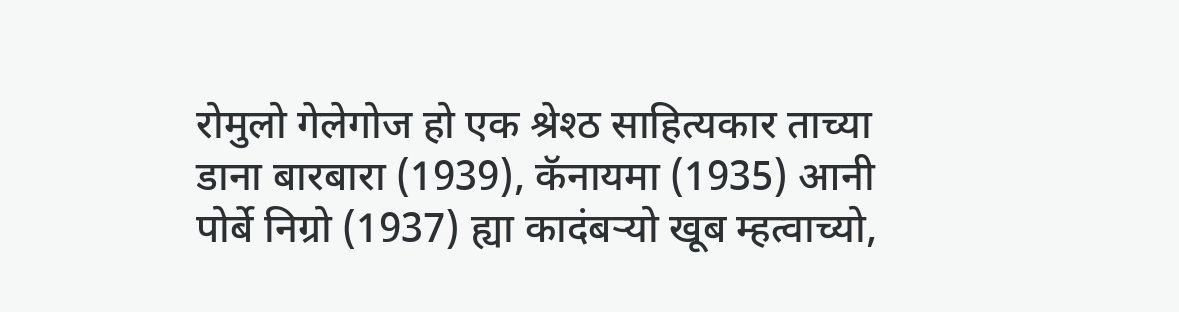रोमुलो गेलेगोज हो एक श्रेश्ठ साहित्यकार ताच्या डाना बारबारा (1939), कॅनायमा (1935) आनी पोर्बे निग्रो (1937) ह्या कादंबऱ्यो खूब म्हत्वाच्यो,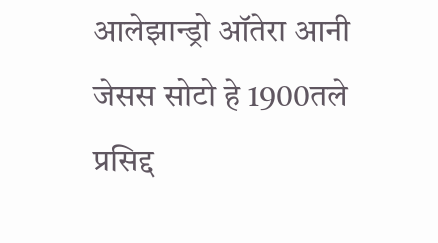आलेझान्ड्रो ऑतेरा आनी जेसस सोटो हे 1900तले प्रसिद्द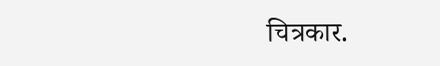चित्रकार.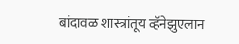बांदावळ शास्त्रांतूय व्हॅनेझुएलान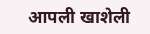आपली खाशेली